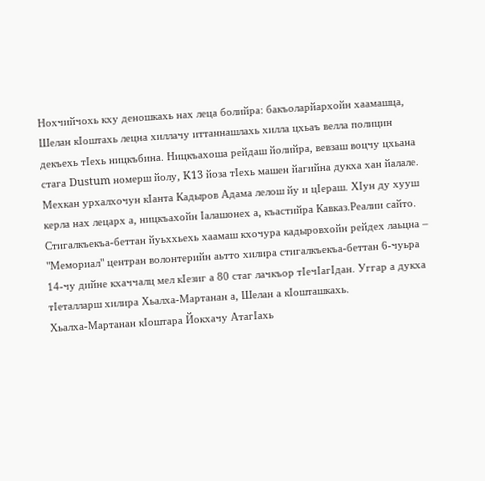Нохчийчохь кху деношкахь нах леца болийра: бакъоларйархойн хаамашца, Шелан кIоштахь лецна хиллачу иттаннашлахь хилла цхьаъ велла полицин декъехь тIехь ницкъбина. Ницкъахоша рейдаш йолийра, вевзаш воцчу цхьана стага Dustum номерш йолу, K13 йоза тIехь машен йагийна дукха хан йалале. Мехкан урхалхочун кIанта Кадыров Адама лелош йу и цIераш. ХIун ду хууш керла нах лецарх а, ницкъахойн Iалашонех а, къастийра Кавказ.Реалии сайто.
Стигалкъекъа-беттан йуьххьехь хаамаш кхочура кадыровхойн рейдех лаьцна – "Мемориал" центран волонтерийн аьтто хилира стигалкъекъа-беттан 6-чуьра 14-чу дийне кхаччалц мел кIезиг а 80 стаг лачкъор тIечIагIдан. Уггар а дукха тIеталларш хилира Хьалха-Мартанан а, Шелан а кIошташкахь.
Хьалха-Мартанан кIоштара Йокхачу АтагIахь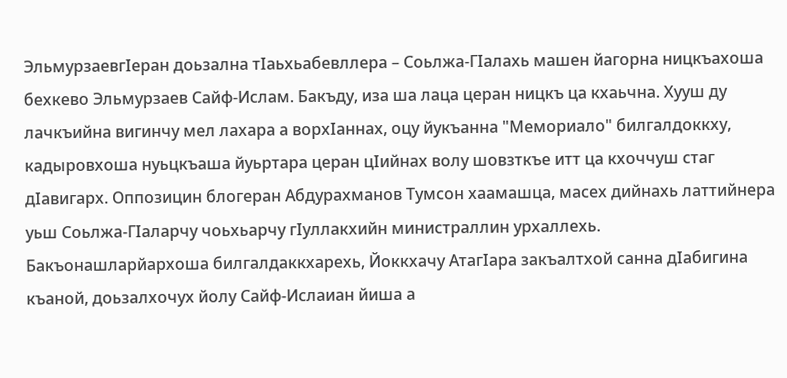ЭльмурзаевгIеран доьзална тIаьхьабевллера – Соьлжа-ГIалахь машен йагорна ницкъахоша бехкево Эльмурзаев Сайф-Ислам. Бакъду, иза ша лаца церан ницкъ ца кхаьчна. Хууш ду лачкъийна вигинчу мел лахара а ворхIаннах, оцу йукъанна "Мемориало" билгалдоккху, кадыровхоша нуьцкъаша йуьртара церан цIийнах волу шовзткъе итт ца кхоччуш стаг дIавигарх. Оппозицин блогеран Абдурахманов Тумсон хаамашца, масех дийнахь латтийнера уьш Соьлжа-ГIаларчу чоьхьарчу гIуллакхийн министраллин урхаллехь. Бакъонашларйархоша билгалдаккхарехь, Йоккхачу АтагIара закъалтхой санна дIабигина къаной, доьзалхочух йолу Сайф-Ислаиан йиша а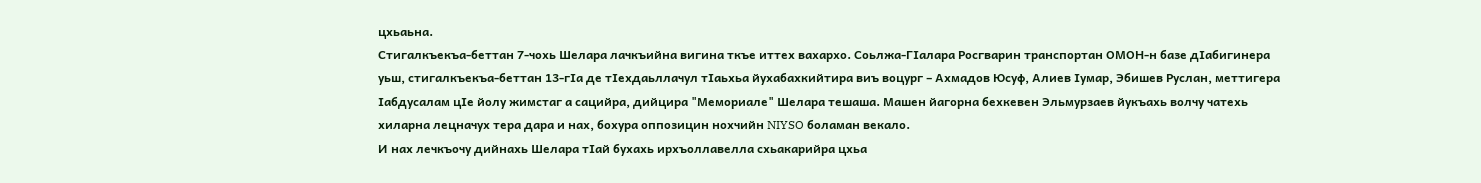цхьаьна.
Стигалкъекъа-беттан 7-чохь Шелара лачкъийна вигина ткъе иттех вахархо. Соьлжа-ГIалара Росгварин транспортан ОМОН-н базе дIабигинера уьш, стигалкъекъа-беттан 13-гIа де тIехдаьллачул тIаьхьа йухабахкийтира виъ воцург – Ахмадов Юсуф, Алиев Iумар, Эбишев Руслан, меттигера Iабдусалам цIе йолу жимстаг а сацийра, дийцира "Мемориале" Шелара тешаша. Машен йагорна бехкевен Эльмурзаев йукъахь волчу чатехь хиларна лецначух тера дара и нах, бохура оппозицин нохчийн NIYSO боламан векало.
И нах лечкъочу дийнахь Шелара тIай бухахь ирхъоллавелла схьакарийра цхьа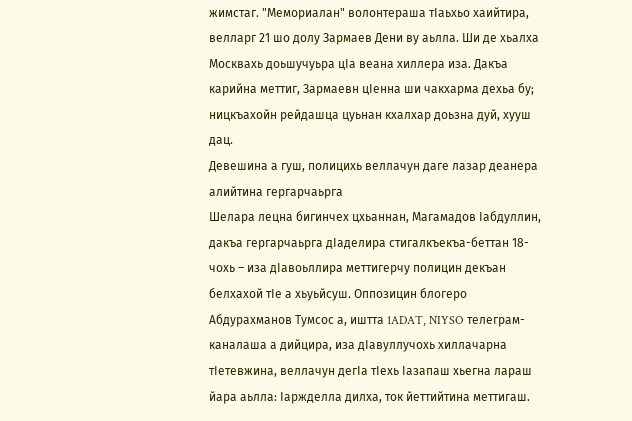жимстаг. "Мемориалан" волонтераша тIаьхьо хаийтира, велларг 21 шо долу Зармаев Дени ву аьлла. Ши де хьалха Москвахь доьшучуьра цIа веана хиллера иза. Дакъа карийна меттиг, Зармаевн цIенна ши чакхарма дехьа бу; ницкъахойн рейдашца цуьнан кхалхар доьзна дуй, хууш дац.
Девешина а гуш, полицихь веллачун даге лазар деанера алийтина гергарчаьрга
Шелара лецна бигинчех цхьаннан, Магамадов Iабдуллин, дакъа гергарчаьрга дIаделира стигалкъекъа-беттан 18-чохь – иза дIавоьллира меттигерчу полицин декъан белхахой тIе а хьуьйсуш. Оппозицин блогеро Абдурахманов Тумсос а, иштта 1ADAT, NIYSO телеграм-каналаша а дийцира, иза дIавуллучохь хиллачарна тIетевжина, веллачун дегIа тIехь Iазапаш хьегна лараш йара аьлла: Iаржделла дилха, ток йеттийтина меттигаш.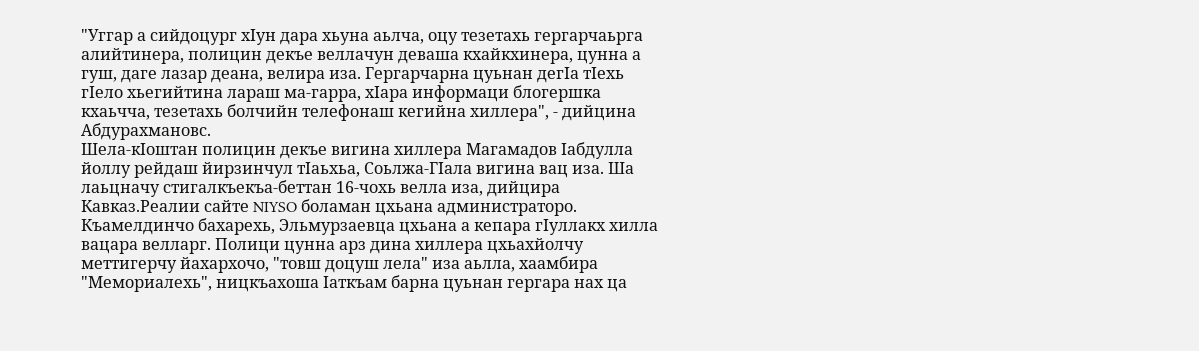"Уггар а сийдоцург хIун дара хьуна аьлча, оцу тезетахь гергарчаьрга алийтинера, полицин декъе веллачун деваша кхайкхинера, цунна а гуш, даге лазар деана, велира иза. Гергарчарна цуьнан дегIа тIехь гIело хьегийтина лараш ма-гарра, хIара информаци блогершка кхаьчча, тезетахь болчийн телефонаш кегийна хиллера", - дийцина Абдурахмановс.
Шела-кIоштан полицин декъе вигина хиллера Магамадов Iабдулла йоллу рейдаш йирзинчул тIаьхьа, Соьлжа-ГIала вигина вац иза. Ша лаьцначу стигалкъекъа-беттан 16-чохь велла иза, дийцира Кавказ.Реалии сайте NIYSO боламан цхьана администраторо. Къамелдинчо бахарехь, Эльмурзаевца цхьана а кепара гIуллакх хилла вацара велларг. Полици цунна арз дина хиллера цхьахйолчу меттигерчу йахархочо, "товш доцуш лела" иза аьлла, хаамбира "Мемориалехь", ницкъахоша Iаткъам барна цуьнан гергара нах ца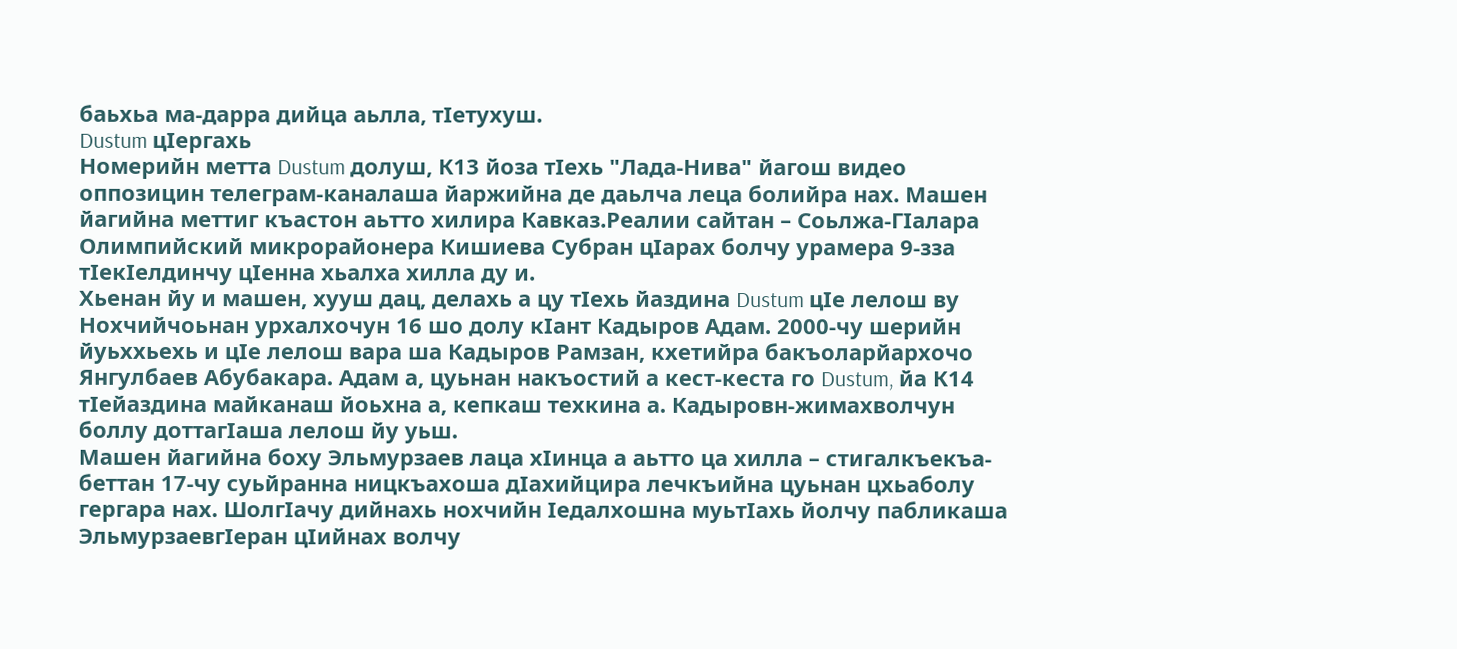баьхьа ма-дарра дийца аьлла, тIетухуш.
Dustum цIергахь
Номерийн метта Dustum долуш, К13 йоза тIехь "Лада-Нива" йагош видео оппозицин телеграм-каналаша йаржийна де даьлча леца болийра нах. Машен йагийна меттиг къастон аьтто хилира Кавказ.Реалии сайтан – Соьлжа-ГIалара Олимпийский микрорайонера Кишиева Субран цIарах болчу урамера 9-зза тIекIелдинчу цIенна хьалха хилла ду и.
Хьенан йу и машен, хууш дац, делахь а цу тIехь йаздина Dustum цIе лелош ву Нохчийчоьнан урхалхочун 16 шо долу кIант Кадыров Адам. 2000-чу шерийн йуьххьехь и цIе лелош вара ша Кадыров Рамзан, кхетийра бакъоларйархочо Янгулбаев Абубакара. Адам а, цуьнан накъостий а кест-кеста го Dustum, йа К14 тIейаздина майканаш йоьхна а, кепкаш техкина а. Кадыровн-жимахволчун боллу доттагIаша лелош йу уьш.
Машен йагийна боху Эльмурзаев лаца хIинца а аьтто ца хилла – стигалкъекъа-беттан 17-чу суьйранна ницкъахоша дIахийцира лечкъийна цуьнан цхьаболу гергара нах. ШолгIачу дийнахь нохчийн Iедалхошна муьтIахь йолчу пабликаша ЭльмурзаевгIеран цIийнах волчу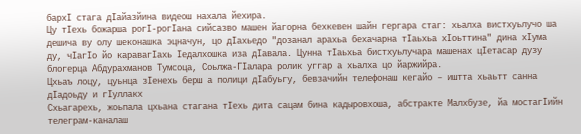бархI стага дIайазйина видеош нахала йехира.
Цу тIехь божарша рогI-рогIана сийсазво машен йагорна бехкевен шайн гергара стаг: хьалха вистхуьлучо ша дешича ву олу шеконашка эцначун, цо дIахьедо "дозанал арахьа бехачарна тIаьхьа хIоьттина" дина хIума ду, чIагIо йо каравагIахь Iедалхошка иза дIавала. Цунна тIаьхьа бистхуьлучара машенах цIетасар дузу блогерца Абдурахманов Тумсоца, Соьлжа-ГIалара ролик уггар а хьалха цо йаржийра.
Цхьаъ лоцу, цуьнца зIенехь берш а полици дIабуьгу, бевзачийн телефонаш кегайо – иштта хьаьтт санна дIадоьду и гIуллакх
Схьагарехь, жоьпала цхьана стагана тIехь дита сацам бина кадыровхоша, абстракте Малхбузе, йа мостагIийн телеграм-каналаш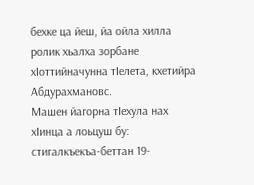бехке ца йеш, йа ойла хилла ролик хьалха зорбане хIоттийначунна тIелета, кхетийра Абдурахмановс.
Машен йагорна тIехула нах хIинца а лоьцуш бу: стигалкъекъа-беттан 19-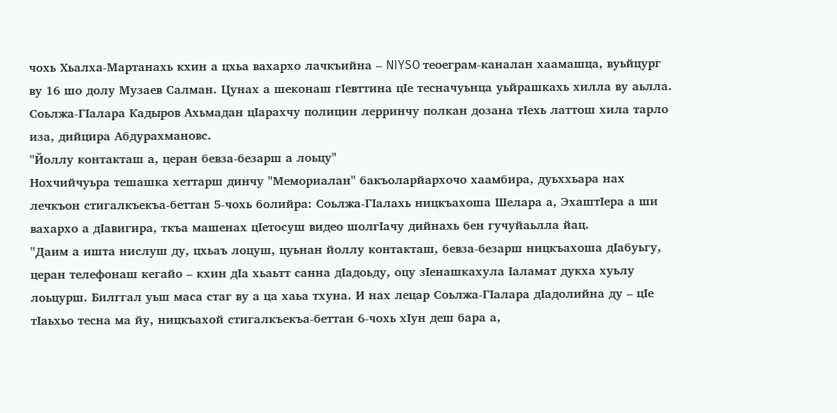чохь Хьалха-Мартанахь кхин а цхьа вахархо лачкъийна – NIYSO теоеграм-каналан хаамашца, вуьйцург ву 16 шо долу Музаев Салман. Цунах а шеконаш гIевттина цIе тесначуьнца уьйрашкахь хилла ву аьлла. Соьлжа-ГIалара Кадыров Ахьмадан цIарахчу полицин лерринчу полкан дозана тIехь латтош хила тарло иза, дийцира Абдурахмановс.
"Йоллу контакташ а, церан бевза-безарш а лоьцу"
Нохчийчуьра тешашка хеттарш динчу "Мемориалан" бакъоларйархочо хаамбира, дуьххьара нах лечкъон стигалкъекъа-беттан 5-чохь болийра: Соьлжа-ГIалахь ницкъахоша Шелара а, ЭхаштIера а ши вахархо а дIавигира, ткъа машенах цIетосуш видео шолгIачу дийнахь бен гучуйаьлла йац.
"Даим а ишта нислуш ду, цхьаъ лоцуш, цуьнан йоллу контакташ, бевза-безарш ницкъахоша дIабуьгу, церан телефонаш кегайо – кхин дIа хьаьтт санна дIадоьду, оцу зIенашкахула Iаламат дукха хуьлу лоьцурш. Билггал уьш маса стаг ву а ца хаьа тхуна. И нах лецар Соьлжа-ГIалара дIадолийна ду – цIе тIаьхьо тесна ма йу, ницкъахой стигалкъекъа-беттан 6-чохь хIун деш бара а,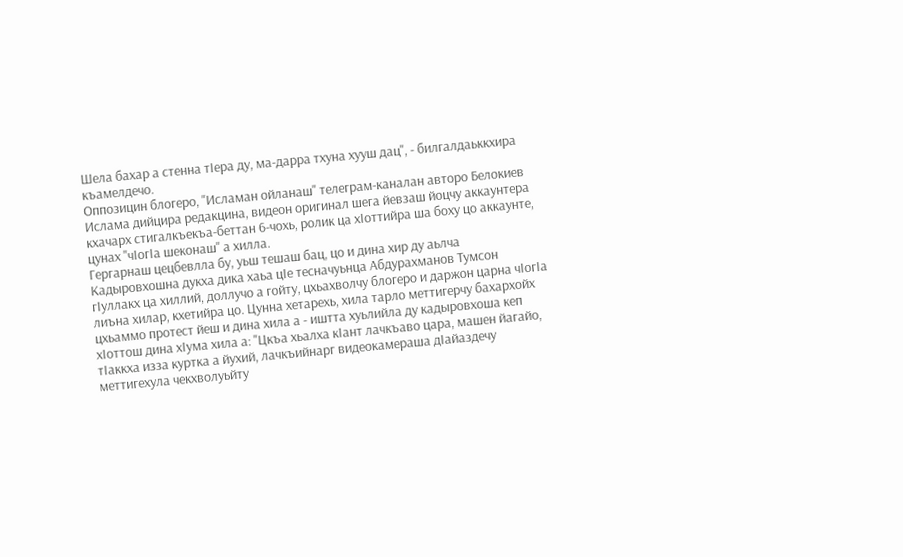Шела бахар а стенна тIера ду, ма-дарра тхуна хууш дац", - билгалдаьккхира къамелдечо.
Оппозицин блогеро, "Исламан ойланаш" телеграм-каналан авторо Белокиев Ислама дийцира редакцина, видеон оригинал шега йевзаш йоцчу аккаунтера кхачарх стигалкъекъа-беттан 6-чохь, ролик ца хIоттийра ша боху цо аккаунте, цунах "чIогIа шеконаш" а хилла.
Гергарнаш цецбевлла бу, уьш тешаш бац, цо и дина хир ду аьлча
Кадыровхошна дукха дика хаьа цIе тесначуьнца Абдурахманов Тумсон гIуллакх ца хиллий, доллучо а гойту, цхьахволчу блогеро и даржон царна чIогIа лиъна хилар, кхетийра цо. Цунна хетарехь, хила тарло меттигерчу бахархойх цхьаммо протест йеш и дина хила а - иштта хуьлийла ду кадыровхоша кеп хIоттош дина хIума хила а: "Цкъа хьалха кIант лачкъаво цара, машен йагайо, тIаккха изза куртка а йухий, лачкъийнарг видеокамераша дIайаздечу меттигехула чекхволуьйту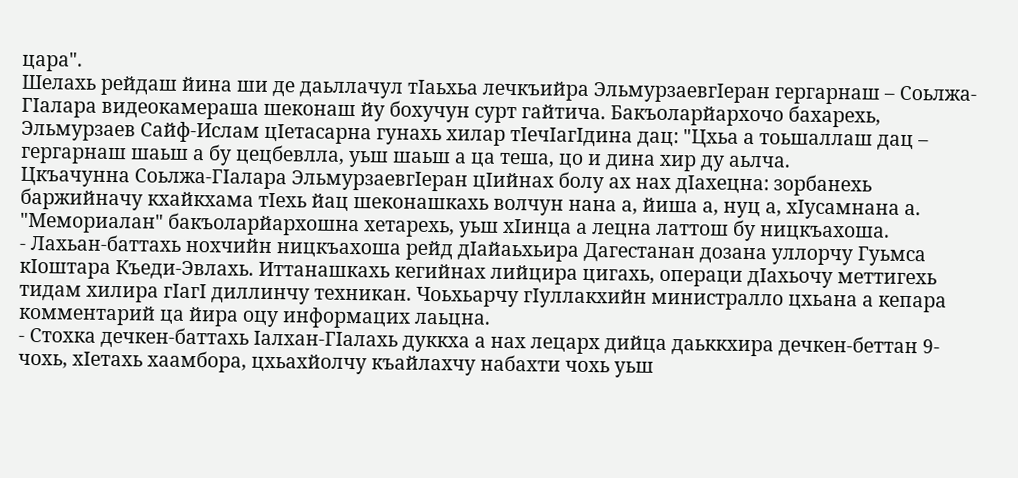цара".
Шелахь рейдаш йина ши де даьллачул тIаьхьа лечкъийра ЭльмурзаевгIеран гергарнаш – Соьлжа-ГIалара видеокамераша шеконаш йу бохучун сурт гайтича. Бакъоларйархочо бахарехь, Эльмурзаев Сайф-Ислам цIетасарна гунахь хилар тIечIагIдина дац: "Цхьа а тоьшаллаш дац – гергарнаш шаьш а бу цецбевлла, уьш шаьш а ца теша, цо и дина хир ду аьлча.
Цкъачунна Соьлжа-ГIалара ЭльмурзаевгIеран цIийнах болу ах нах дIахецна: зорбанехь баржийначу кхайкхама тIехь йац шеконашкахь волчун нана а, йиша а, нуц а, хIусамнана а. "Мемориалан" бакъоларйархошна хетарехь, уьш хIинца а лецна латтош бу ницкъахоша.
- Лахьан-баттахь нохчийн ницкъахоша рейд дIайаьхьира Дагестанан дозана уллорчу Гуьмса кIоштара Къеди-Эвлахь. Иттанашкахь кегийнах лийцира цигахь, операци дIахьочу меттигехь тидам хилира гIагI диллинчу техникан. Чоьхьарчу гIуллакхийн министралло цхьана а кепара комментарий ца йира оцу информацих лаьцна.
- Стохка дечкен-баттахь Iалхан-ГIалахь дуккха а нах лецарх дийца даьккхира дечкен-беттан 9-чохь, хIетахь хаамбора, цхьахйолчу къайлахчу набахти чохь уьш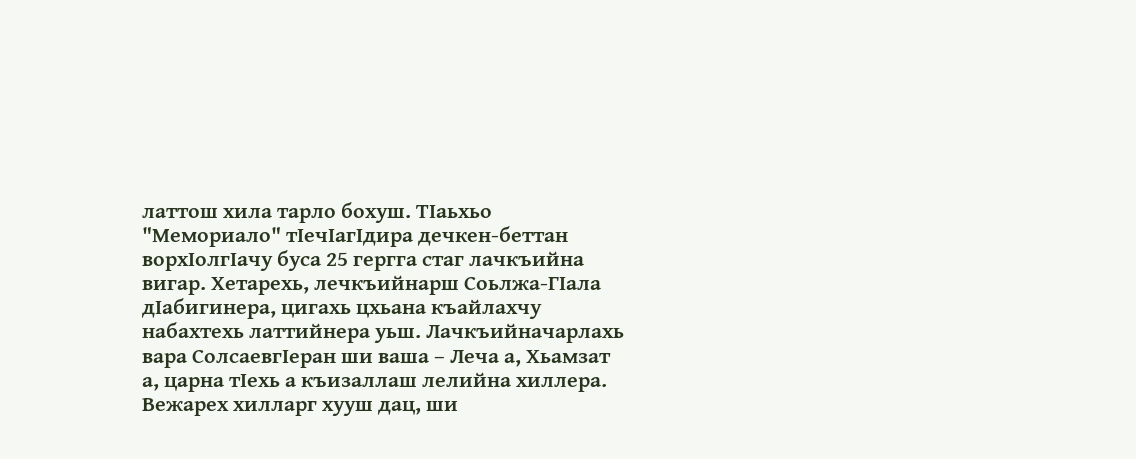латтош хила тарло бохуш. ТIаьхьо "Мемориало" тIечIагIдира дечкен-беттан ворхIолгIачу буса 25 гергга стаг лачкъийна вигар. Хетарехь, лечкъийнарш Соьлжа-ГIала дIабигинера, цигахь цхьана къайлахчу набахтехь латтийнера уьш. Лачкъийначарлахь вара СолсаевгIеран ши ваша – Леча а, Хьамзат а, царна тIехь а къизаллаш лелийна хиллера. Вежарех хилларг хууш дац, ши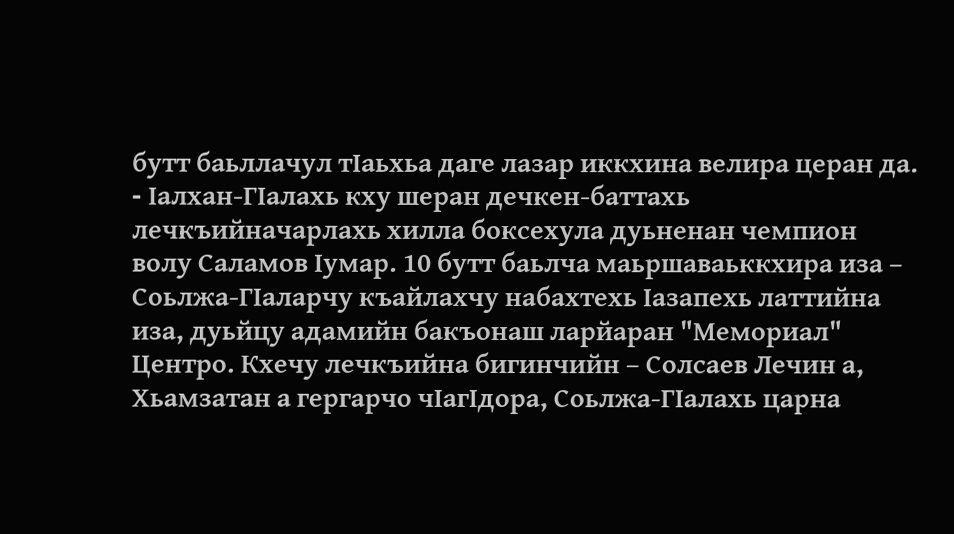бутт баьллачул тIаьхьа даге лазар иккхина велира церан да.
- Iалхан-ГIалахь кху шеран дечкен-баттахь лечкъийначарлахь хилла боксехула дуьненан чемпион волу Саламов Iумар. 10 бутт баьлча маьршаваьккхира иза – Соьлжа-ГIаларчу къайлахчу набахтехь Iазапехь латтийна иза, дуьйцу адамийн бакъонаш ларйаран "Мемориал" Центро. Кхечу лечкъийна бигинчийн – Солсаев Лечин а, Хьамзатан а гергарчо чIагIдора, Соьлжа-ГIалахь царна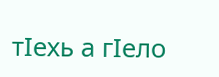тIехь а гIело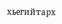хьегийтарх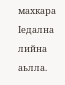махкара Iедална лийна аьлла.